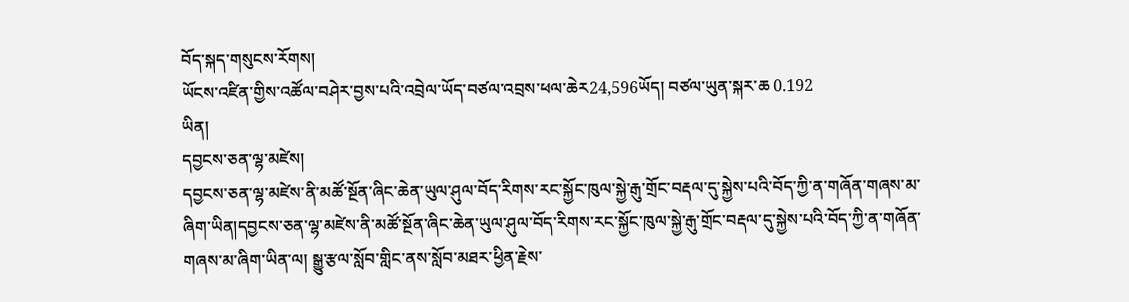བོད་སྐད་གསུངས་རོགས།
ཡོངས་འཛིན་གྱིས་འཚོལ་བཤེར་བྱས་པའི་འབྲེལ་ཡོད་བཙལ་འབྲས་ཕལ་ཆེར24,596ཡོད། བཙལ་ཡུན་སྐར་ཆ 0.192
ཡིན།
དབྱངས་ཅན་ལྷ་མཛེས།
དབྱངས་ཅན་ལྷ་མཛེས་ནི་མཚོ་སྔོན་ཞིང་ཆེན་ཡུལ་ཤུལ་བོད་རིགས་རང་སྐྱོང་ཁུལ་སྐྱེ་རྒུ་གྲོང་བརྡལ་དུ་སྐྱེས་པའི་བོད་ཀྱི་ན་གཞོན་གཞས་མ་ཞིག་ཡིན།དབྱངས་ཅན་ལྷ་མཛེས་ནི་མཚོ་སྔོན་ཞིང་ཆེན་ཡུལ་ཤུལ་བོད་རིགས་རང་སྐྱོང་ཁུལ་སྐྱེ་རྒུ་གྲོང་བརྡལ་དུ་སྐྱེས་པའི་བོད་ཀྱི་ན་གཞོན་གཞས་མ་ཞིག་ཡིན་ལ། སྒྱུ་རྩལ་སློབ་གླིང་ནས་སློབ་མཐར་ཕྱིན་རྗེས་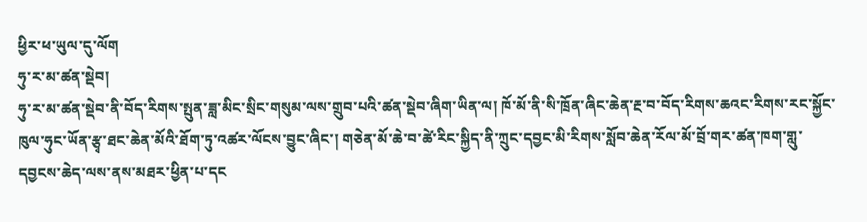ཕྱིར་ཕ་ཡུལ་དུ་ལོག
ཧུ་ར་མ་ཚན་སྡེབ།
ཧུ་ར་མ་ཚན་སྡེབ་ནི་བོད་རིགས་སྤུན་ཟླ་མིང་སྲིང་གསུམ་ལས་གྲུབ་པའི་ཚན་སྡེབ་ཞིག་ཡིན་ལ། ཁོ་མོ་ནི་སི་ཁྲོན་ཞིང་ཆེན་རྔ་བ་བོད་རིགས་ཆའང་རིགས་རང་སྐྱོང་ཁུལ་ཧུང་ཡོན་རྩྭ་ཐང་ཆེན་མོའི་ཐོག་ཏུ་འཚར་ལོངས་བྱུང་ཞིང་། གཅེན་མོ་ཆེ་བ་ཚེ་རིང་སྐྱིད་ནི་ཀྲུང་དབྱང་མི་རིགས་སློབ་ཆེན་རོལ་མོ་བྲོ་གར་ཚན་ཁག་གླུ་དབྱངས་ཆེད་ལས་ནས་མཐར་ཕྱིན་པ་དང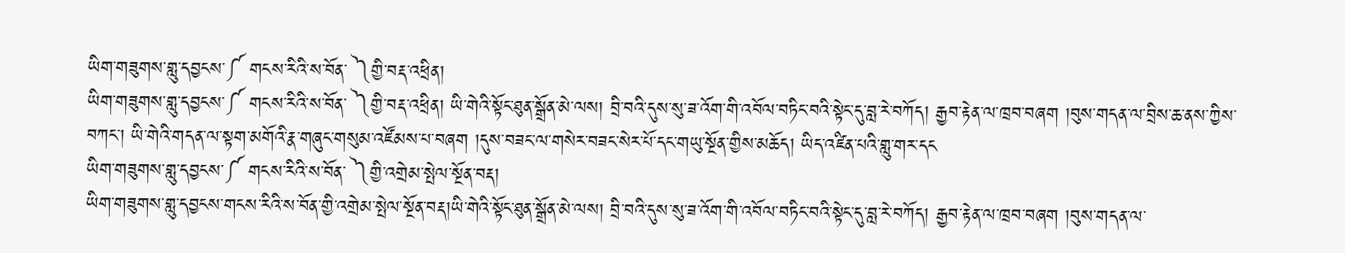ཡིག་གཟུགས་གླུ་དབྱངས་༼ གངས་རིའི་ས་བོན་ ༽གྱི་བརྡ་འཕྲིན།
ཡིག་གཟུགས་གླུ་དབྱངས་༼ གངས་རིའི་ས་བོན་ ༽གྱི་བརྡ་འཕྲིན། ཡི་གེའི་སྟོང་ཐུན་སྒྲོན་མེ་ལས། བྲི་བའི་དུས་སུ་ཟ་འོག་གི་འབོལ་བཏིང་བའི་སྟེང་དུ་བླ་རེ་བཀོད། རྒྱབ་རྟེན་ལ་ཁྲབ་བཞག །བུས་གདན་ལ་བྲིས་ཆ་ནས་ཀྱིས་བཀང་། ཡི་གེའི་གདན་ལ་སྟག་མགོའི་རྣ་གཞུང་གསུམ་འཛོམས་པ་བཞག །དུས་བཟང་ལ་གསེར་བཟང་སེར་པོ་དང་གཡུ་སྔོན་གྱིས་མཆོད། ཡིད་འཛིན་པའི་གླུ་གར་དང
ཡིག་གཟུགས་གླུ་དབྱངས་༼ གངས་རིའི་ས་བོན་ ༽གྱི་འགྲེམ་སྤེལ་སྔོན་བརྡ།
ཡིག་གཟུགས་གླུ་དབྱངས་གངས་རིའི་ས་བོན་གྱི་འགྲེམ་སྤེལ་སྔོན་བརྡ།ཡི་གེའི་སྟོང་ཐུན་སྒྲོན་མེ་ལས། བྲི་བའི་དུས་སུ་ཟ་འོག་གི་འབོལ་བཏིང་བའི་སྟེང་དུ་བླ་རེ་བཀོད། རྒྱབ་རྟེན་ལ་ཁྲབ་བཞག །བུས་གདན་ལ་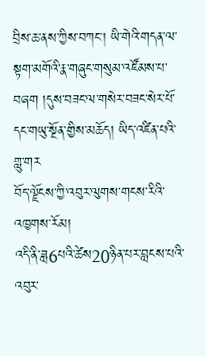བྲིས་ཆ་ནས་ཀྱིས་བཀང་། ཡི་གེའི་གདན་ལ་སྟག་མགོའི་རྣ་གཞུང་གསུམ་འཛོམས་པ་བཞག །དུས་བཟང་ལ་གསེར་བཟང་སེར་པོ་དང་གཡུ་སྔོན་གྱིས་མཆོད། ཡིད་འཛིན་པའི་གླུ་གར
བོད་ལྗོངས་ཀྱི་འབུར་ལུགས་གངས་རིའི་འཁྱགས་རོམ།
འདི་ནི་ཟླ6པའི་ཚེས20ཉིན་པར་བླངས་པའི་འབུར་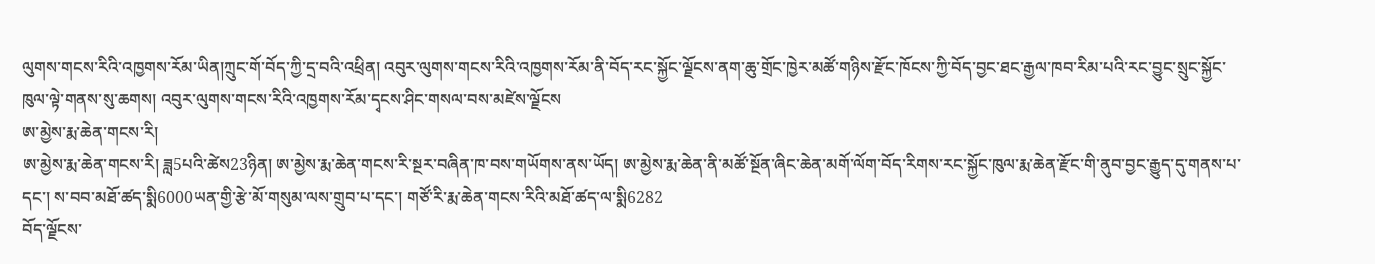ལུགས་གངས་རིའི་འཁྱགས་རོམ་ཡིན།ཀྲུང་གོ་བོད་ཀྱི་དྲ་བའི་འཕྲིན། འབུར་ལུགས་གངས་རིའི་འཁྱགས་རོམ་ནི་བོད་རང་སྐྱོང་ལྗོངས་ནག་ཆུ་གྲོང་ཁྱེར་མཚོ་གཉིས་རྫོང་ཁོངས་ཀྱི་བོད་བྱང་ཐང་རྒྱལ་ཁབ་རིམ་པའི་རང་བྱུང་སྲུང་སྐྱོང་ཁུལ་ལྟེ་གནས་སུ་ཆགས། འབུར་ལུགས་གངས་རིའི་འཁྱགས་རོམ་དྭངས་ཤིང་གསལ་བས་མཛེས་ལྗོངས
ཨ་མྱེས་རྨ་ཆེན་གངས་རི།
ཨ་མྱེས་རྨ་ཆེན་གངས་རི། ཟླ5པའི་ཚེས23ཉིན། ཨ་མྱེས་རྨ་ཆེན་གངས་རི་སྔར་བཞིན་ཁ་བས་གཡོགས་ནས་ཡོད། ཨ་མྱེས་རྨ་ཆེན་ནི་མཚོ་སྔོན་ཞིང་ཆེན་མགོ་ལོག་བོད་རིགས་རང་སྐྱོང་ཁུལ་རྨ་ཆེན་རྫོང་གི་ནུབ་བྱང་རྒྱུད་དུ་གནས་པ་དང་། ས་བབ་མཐོ་ཚད་སྨི6000ཡན་གྱི་རྩེ་མོ་གསུམ་ལས་གྲུབ་པ་དང་། གཙོ་རི་རྨ་ཆེན་གངས་རིའི་མཐོ་ཚད་ལ་སྨི6282
བོད་ལྗོངས་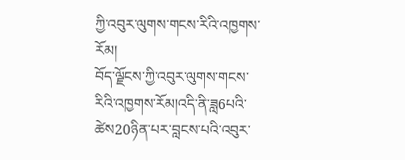ཀྱི་འབུར་ལུགས་གངས་རིའི་འཁྱགས་རོམ།
བོད་ལྗོངས་ཀྱི་འབུར་ལུགས་གངས་རིའི་འཁྱགས་རོམ།འདི་ནི་ཟླ6པའི་ཚེས20ཉིན་པར་བླངས་པའི་འབུར་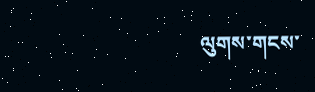ལུགས་གངས་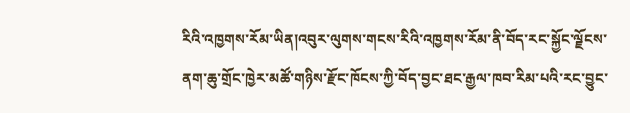རིའི་འཁྱགས་རོམ་ཡིན།འབུར་ལུགས་གངས་རིའི་འཁྱགས་རོམ་ནི་བོད་རང་སྐྱོང་ལྗོངས་ནག་ཆུ་གྲོང་ཁྱེར་མཚོ་གཉིས་རྫོང་ཁོངས་ཀྱི་བོད་བྱང་ཐང་རྒྱལ་ཁབ་རིམ་པའི་རང་བྱུང་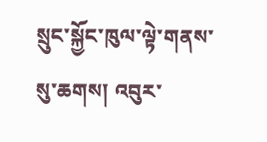སྲུང་སྐྱོང་ཁུལ་ལྟེ་གནས་སུ་ཆགས། འབུར་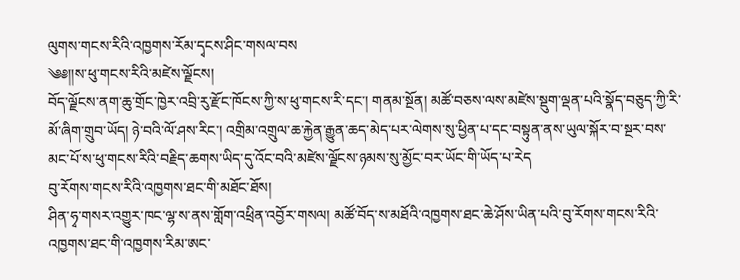ལུགས་གངས་རིའི་འཁྱགས་རོམ་དྭངས་ཤིང་གསལ་བས
༄༅།།ས་ཕུ་གངས་རིའི་མཛེས་ལྗོངས།
བོད་ལྗོངས་ནག་ཆུ་གྲོང་ཁྱེར་འབྲི་རུ་རྫོང་ཁོངས་ཀྱི་ས་ཕུ་གངས་རི་དང་། གནམ་སྔོན། མཚོ་བཅས་ལས་མཛེས་སྡུག་ལྡན་པའི་སྣོད་བཅུད་ཀྱི་རི་མོ་ཞིག་གྲུབ་ཡོད། ཉེ་བའི་ལོ་ཤས་རིང་། འགྲིམ་འགྲུལ་ཆ་རྐྱེན་རྒྱུན་ཆད་མེད་པར་ལེགས་སུ་ཕྱིན་པ་དང་བསྟུན་ནས་ཡུལ་སྐོར་བ་སྔར་བས་མང་པོ་ས་ཕུ་གངས་རིའི་བརྗིད་ཆགས་ཡིད་དུ་འོང་བའི་མཛེས་ལྗོངས་ཉམས་སུ་མྱོང་བར་ཡོང་གི་ཡོད་པ་རེད
བུ་རོགས་གངས་རིའི་འཁྱགས་ཐང་གི་མཐོང་ཐོས།
ཤིན་ཧྭ་གསར་འགྱུར་ཁང་ལྷ་ས་ནས་གློག་འཕྲིན་འབྱོར་གསལ། མཚོ་བོད་ས་མཐོའི་འཁྱགས་ཐང་ཆེ་ཤོས་ཡིན་པའི་བུ་རོགས་གངས་རིའི་འཁྱགས་ཐང་གི་འཁྱགས་རིམ་ཨང་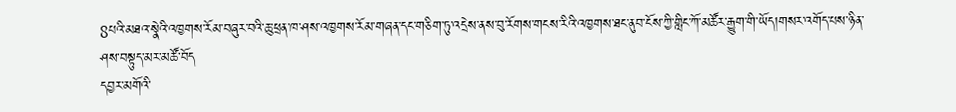8པའི་མཐའ་སྣེའི་འཁྱགས་རོམ་བཞུར་བའི་ཆུ་ཕྲན་ཁ་ཤས་འཁྱགས་རོམ་གཞན་དང་གཅིག་ཏུ་འདྲེས་ནས་བུ་རོགས་གངས་རིའི་འཁྱགས་ཐང་ནུབ་ངོས་ཀྱི་གླིང་ཀོ་མཚོར་རྒྱུག་གི་ཡོད།གསར་འགོད་པས་ཉིན་ཤས་བསྟུད་མར་མཚོ་བོད
དབྱར་མགོའི་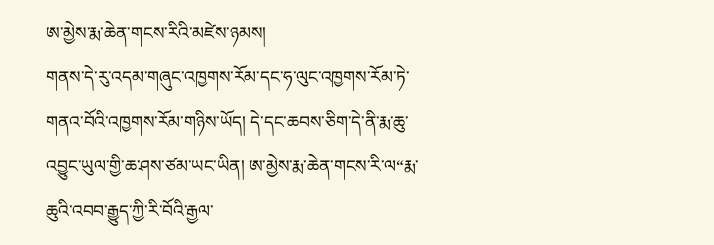ཨ་མྱེས་རྨ་ཆེན་གངས་རིའི་མཛེས་ཉམས།
གནས་དེ་རུ་འདམ་གཞུང་འཁྱགས་རོམ་དང་ཧ་ལུང་འཁྱགས་རོམ་ཏེ་གནའ་བོའི་འཁྱགས་རོམ་གཉིས་ཡོད། དེ་དང་ཆབས་ཅིག་དེ་ནི་རྨ་ཆུ་འབྱུང་ཡུལ་གྱི་ཆ་ཤས་ཙམ་ཡང་ཡིན། ཨ་མྱེས་རྨ་ཆེན་གངས་རི་ལ“རྨ་ཆུའི་འབབ་རྒྱུད་ཀྱི་རི་བོའི་རྒྱལ་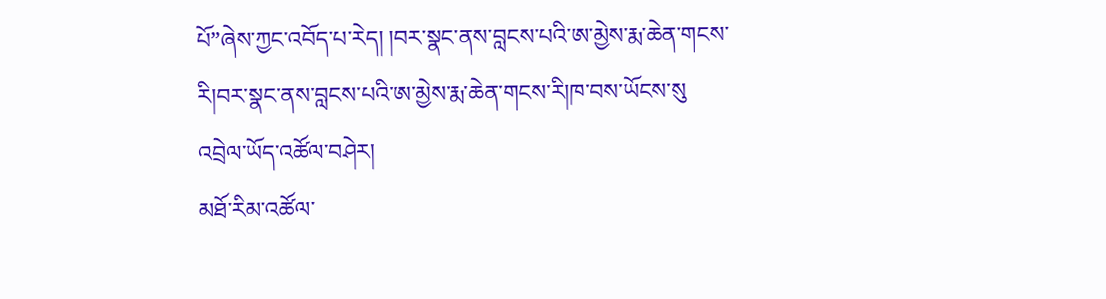པོ”ཞེས་ཀྱང་འབོད་པ་རེད། །བར་སྣང་ནས་བླངས་པའི་ཨ་མྱེས་རྨ་ཆེན་གངས་རི།བར་སྣང་ནས་བླངས་པའི་ཨ་མྱེས་རྨ་ཆེན་གངས་རི།ཁ་བས་ཡོངས་སུ
འབྲེལ་ཡོད་འཚོལ་བཤེར།
མཐོ་རིམ་འཚོལ་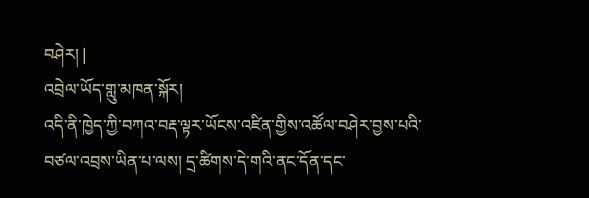བཤེར། |
འབྲེལ་ཡོད་གླུ་མཁན་སྐོར།
འདི་ནི་ཁྱེད་ཀྱི་བཀའ་བརྡ་ལྟར་ཡོངས་འཛིན་གྱིས་འཚོལ་བཤེར་བྱས་པའི་བཙལ་འབྲས་ཡིན་པ་ལས། དྲ་ཚིགས་དེ་གའི་ནང་དོན་དང་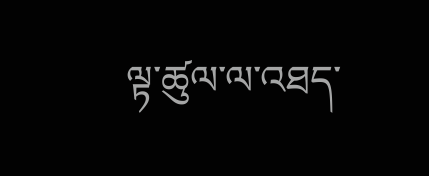ལྟ་ཚུལ་ལ་འཐད་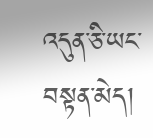འདུན་ཅི་ཡང་བསྟན་མེད།